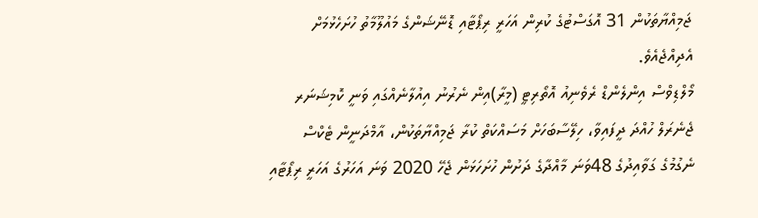ޖަމިއްޔާތަކުން 31 އޮގަސްޓުގެ ކުރިން އަހަރީ ރިޕޯޓާއި ޑޮނޭޝަންގެ މައުލޫމާތު ހުށަހެޅުމަށް އެދިއްޖެއެވެ.
މޯލްޑިވްސް އިންލެންޑް ރެވެނިއު އޮތޯރިޓީ (މީރާ)އިން ނެރުނު އިއުލާނެއްގައި ވަނީ ކޮމިޝަނަރ ޖެނެރަލް ހުއްދަ ދީފައިވާ، ހިލޭސާބަހަށް މަސައްކަތް ކުރާ ޖަމިއްޔާތަކުން، އާމްދަނީން ޓެކްސް ނެގުމުގެ ގަވާއިދުގެ 48ވަނަ މާއްދާގެ ދަށުން ހުށަހަޅަން ޖެހޭ 2020 ވަނަ އަހަރުގެ އަހަރީ ރިޕޯޓާއި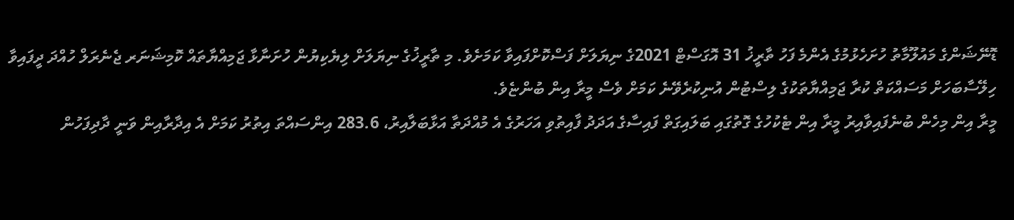ޑޮނޭޝަންގެ މައުލޫމާތު ހުށަހެޅުމުގެ އެންމެ ފަހު ތާރީޚު 31 އޮގަސްޓް 2021ގެ ނިޔަލަށް ފަސްކޮށްފައިވާ ކަމަށެވެ. މި ތާރީޚުގެ ނިޔަލަށް ލިޔެކިޔުން ހުށަނާޅާ ޖަމިއްޔާތައް ކޮމިޝަނަރ ޖެނެރަލް ހުއްދަ ދީފައިވާ ހިލޭސާބަހަށް މަސައްކަތް ކުރާ ޖަމިއްޔާތަކުގެ ލިސްޓުން އުނިކުރެވޭނެ ކަމަށް ވެސް މީރާ އިން ބުންޏެވެ.
މީރާ އިން މިހެން ބުނެފައިވާއިރު މީރާ އިން ޓެކުހުގެ ގޮތުގައި ބަލައިގަތް ފައިސާގެ އަދަދު ފާއިތުވި އަހަރުގެ އެ މުއްދަތާ އަޅާބަލާއިރު، 283.6 އިންސައްތަ އިތުރު ކަމަށް އެ އިދާރާއިން ވަނީ ދާދިފަހުން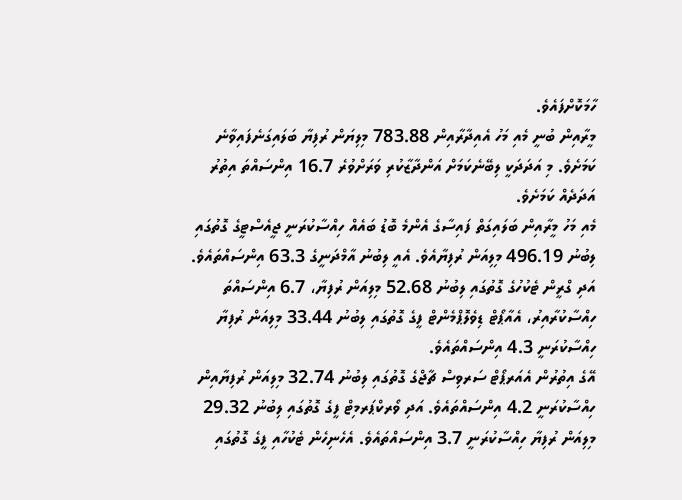ހާމަކޮށްފައެވެ.
މީރާއިން ބުނީ މެއި މަހު އެއިދާރާއިން 783.88 މިލިޔަން ރުފިޔާ ބަލައިގަނެފައިވާނެ ކަމަށެވެ. މި އަދަދަކީ ލިބޭނެކަމަށް އަންދާޒާކުރި ވަރަށްވުރެ 16.7 އިންސައްތަ އިތުރު އަދަދެއް ކަމަށެވެ.
މެއި މަހު މީރާއިން ބަލައިގަތް ފައިސާގެ އެންމެ ބޮޑު ބައެއް ހިއްސާކުރަނީ ޖީއެސްޓީގެ ގޮތުގައި ލިބުނު 496.19 މިލިއަން ރުފިޔާއެވެ. އެއީ ލިބުނު އާމްދަނީގެ 63.3 އިންސައްތައެވެ. އަދި ގްރީން ޓެކުހުގެ ގޮތުގައި ލިބުނު 52.68 މިލިއަން ރުފިޔާ، 6.7 އިންސައްތަ ހިއްސާކުރާއިރު، އެއާޕޯޓް ޑިވެލޮޕްމެންޓް ފީގެ ގޮތުގައި ލިބުނު 33.44 މިލިއަން ރުފިޔާ ހިއްސާކުރަނީ 4.3 އިންސައްތައެވެ.
އޭގެ އިތުރުން އެއަރޕޯޓް ސަރވިސް ޗާޖްގެ ގޮތުގައި ލިބުނު 32.74 މިލިއަން ރުފިޔާއިން ހިއްސާކުރަނީ 4.2 އިންސައްތައެވެ. އަދި ވޯރކްޕަރމިޓް ފީގެ ގޮތުގައި ލިބުނު 29.32 މިލިއަން ރުފިޔާ ހިއްސާކުރަނީ 3.7 އިންސައްތައެވެ. އެހެނިހެން ޓެކުހާއި ފީގެ ގޮތުގައި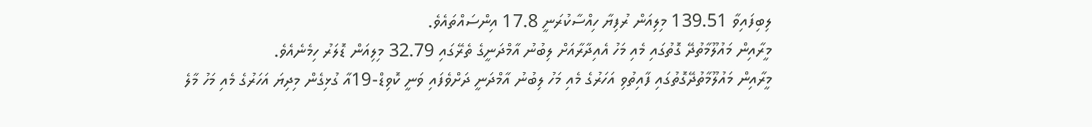ލިބިފައިވާ 139.51 މިލިއަން ރުފިޔާ ހިއްސާކުރަނީ 17.8 އިންސައްތައެވެ.
މީރާއިން މައުލޫމާތުދޭ ގޮތުގައި މެއި މަހު އެއިދާރާއަށް ލިބުނު އާމްދަނީގެ ތެރޭގައި 32.79 މިލިއަން ޑޮލަރު ހިމެނެއެވެ.
މީރާއިން މައުލޫމާތުދޭގޮތުގައި ފާއިތުވި އަހަރުގެ މެއި މަހު ލިބުނު އާމްދަނީ ދަށްވެފައި ވަނީ ކޮވިޑް-19އާ ގުޅިގެން މިދިޔަ އަހަރުގެ މެއި މަހު މާލެ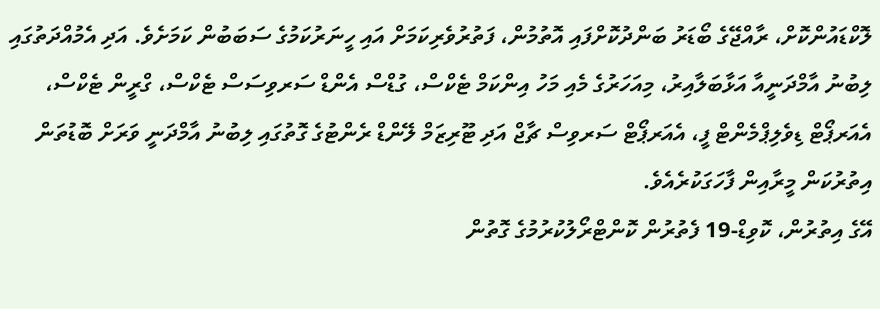ލޮކްޑައުންކޮށް، ރާއްޖޭގެ ބޯޑަރު ބަންދުކޮށްފައި އޮތުމުން، ފަތުރުވެރިކަމަށް އައި ހީނަރުކަމުގެ ސަބަބުން ކަމަށެވެ. އަދި އެމުއްދަތުގައި ލިބުނު އާމްދަނީއާ އަޅާބަލާއިރު، މިއަހަރުގެ މެއި މަހު އިންކަމް ޓެކްސް، ގުޑްސް އެންޑް ސަރވިސަސް ޓެކްސް، ގްރީން ޓެކްސް، އެއަރޕޯޓް ޑިވެލިޕްމެންޓް ފީ، އެއަރޕޯޓް ސަރވިސް ޗާޖް އަދި ޓޫރިޒަމް ލޭންޑް ރެންޓުގެ ގޮތުގައި ލިބުނު އާމްދަނީ ވަރަށް ބޮޑުތަން އިތުރުކަން މީރާއިން ފާހަގަކުރެއެވެ.
އޭގެ އިތުރުން، ކޮވިޑް-19 ފެތުރުން ކޮންޓްރޯލުކުރުމުގެ ގޮތުން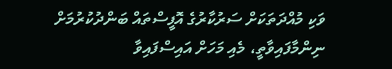ވަކި މުއްދަތަކަށް ސަރުކާރުގެ އޮފީސްތައް ބަންދުކުރުމަށް ނިންމާފައިވާތީ، މެއި މަހަށް އައިސްފައިވާ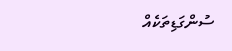ސުންގަޑިތަކެއް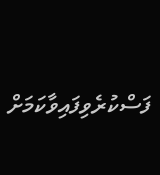ފަސްކުރެވިފައިވާކަމަށް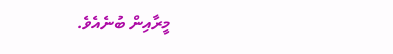މީރާއިން ބުނެއެވެ.